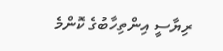ރިޔާސީ އިންތިހާބުގެ ކޮންމެ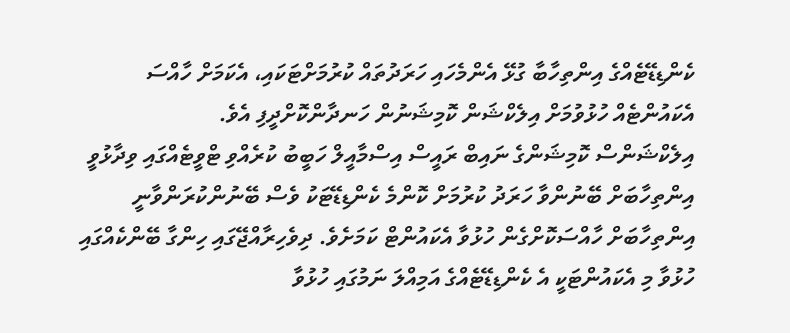ކެންޑިޑޭޓެއްގެ އިންތިހާބާ ގުޅޭ އެންމެހައި ހަރަދުތައް ކުރުމަށްޓަކައި، އެކަމަށް ހާއްސަ އެކައުންޓެއް ހުޅުވުމަށް އިލެކްޝަން ކޮމިޝަނުން ހަނދާންކޮށްދީފި އެވެ.
އިލެކްޝަންސް ކޮމިޝަންގެ ނައިބް ރައީސް އިސްމާއީލް ހަބީބު ކުރެއްވި ޓްވީޓެއްގައި ވިދާޅުވީ އިންތިހާބަށް ބޭނުންވާ ހަރަދު ކުރުމަށް ކޮންމެ ކެންޑިޑޭޓަކު ވެސް ބޭނުންކުރަންވާނީ އިންތިހާބަށް ހާއްސަކޮށްގެން ހުޅުވާ އެކައުންޓް ކަމަށެވެ. ދިވެހިރާއްޖޭގައި ހިންގާ ބޭންކެއްގައި ހުޅުވާ މި އެކައުންޓަކީ އެ ކެންޑިޑޭޓެއްގެ އަމިއްލަ ނަމުގައި ހުޅުވާ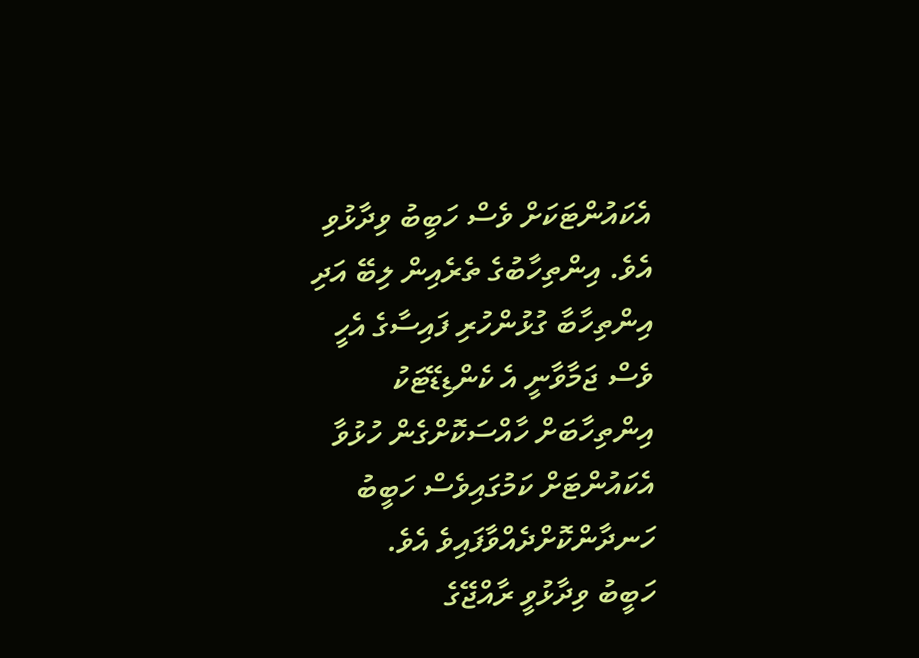އެކައުންޓަކަށް ވެސް ހަބީބު ވިދާޅުވި އެވެ. އިންތިހާބުގެ ތެރެއިން ލިބޭ އަދި އިންތިހާބާ ގުޅުންހުރި ފައިސާގެ އެހީ ވެސް ޖަމާވާނީ އެ ކެންޑިޑޭޓަކު އިންތިހާބަށް ހާއްސަކޮށްގެން ހުޅުވާ އެކައުންޓަށް ކަމުގައިވެސް ހަބީބު ހަނދާންކޮށްދެއްވާފައިވެ އެވެ.
ހަބީބު ވިދާޅުވީ ރާއްޖޭގެ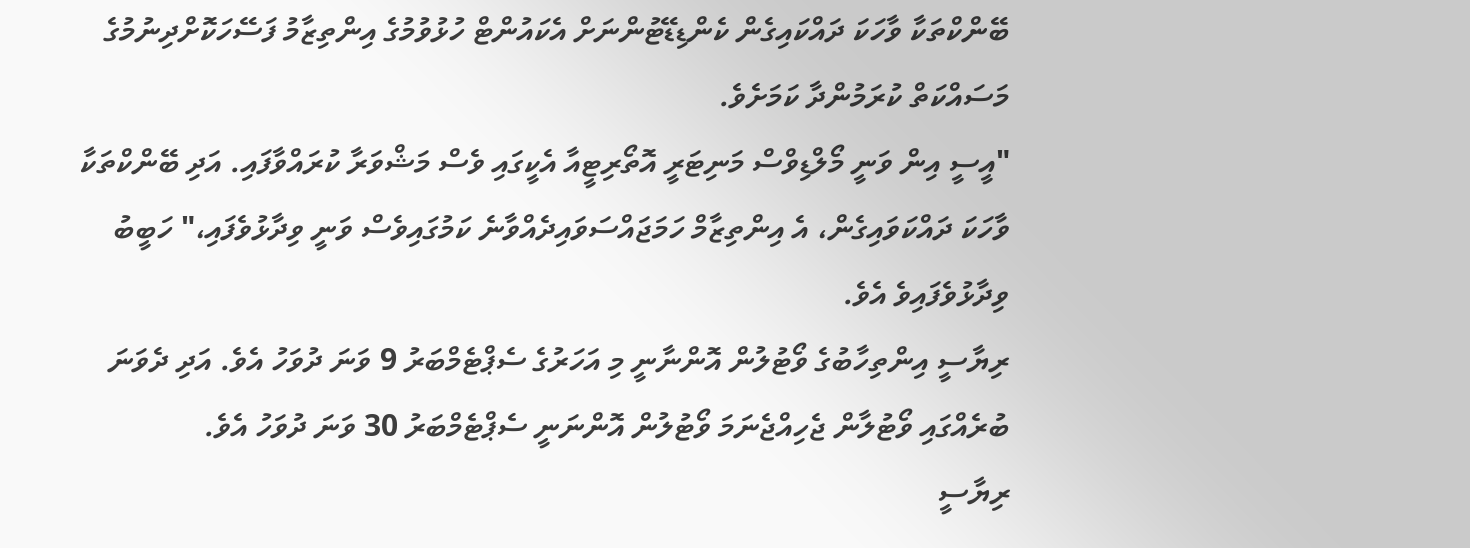ބޭންކްތަކާ ވާހަކަ ދައްކައިގެން ކެންޑިޑޭޓުންނަށް އެކައުންޓް ހުޅުވުމުގެ އިންތިޒާމު ފަސޭހަކޮށްދިނުމުގެ މަސައްކަތް ކުރަމުންދާ ކަމަށެވެ.
"އީސީ އިން ވަނީ މޯލްޑިވްސް މަނިޓަރީ އޮތޯރިޓީއާ އެކީގައި ވެސް މަޝްވަރާ ކުރައްވާފައި. އަދި ބޭންކްތަކާ ވާހަކަ ދައްކަވައިގެން، އެ އިންތިޒާމް ހަމަޖައްސަވައިދެއްވާނެ ކަމުގައިވެސް ވަނީ ވިދާޅުވެފައި،" ހަބީބު ވިދާޅުވެފައިވެ އެވެ.
ރިޔާސީ އިންތިހާބުގެ ވޯޓުލުން އޮންނާނީ މި އަހަރުގެ ސެޕްޓެމްބަރު 9 ވަނަ ދުވަހު އެވެ. އަދި ދެވަނަ ބުރެއްގައި ވޯޓުލާން ޖެހިއްޖެނަމަ ވޯޓުލުން އޮންނަނީ ސެޕްޓެމްބަރު 30 ވަނަ ދުވަހު އެވެ.
ރިޔާސީ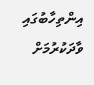އިންތިހާބުގައި ވާދަކުރުމަށް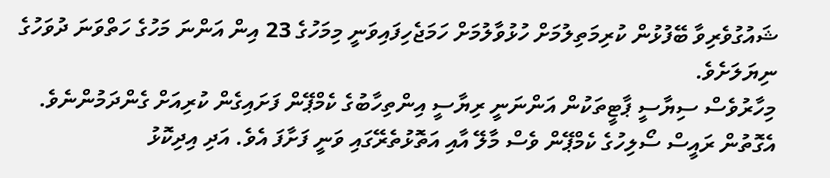ޝައުގުވެރިވާ ބޭފުޅުން ކުރިމަތިލުމަށް ހުޅުވާލުމަށް ހަމަޖެހިފައިވަނީ މިމަހުގެ 23 އިން އަންނަ މަހުގެ ހަތްވަނަ ދުވަހުގެ ނިޔަލަށެވެ.
މިހާރުވެސް ސިޔާސީ ޕާޓީތަކުން އަންނަނީ ރިޔާސީ އިންތިހާބުގެ ކެމްޕޭން ފަށައިގެން ކުރިއަށް ގެންދަމުންނެވެ. އެގޮތުން ރައީސް ސޯލިހުގެ ކެމްޕޭން ވެސް މާލޭ އާއި އަތޮޅުތެރޭގައި ވަނީ ފަށާފަ އެވެ. އަދި އިދިކޮޅު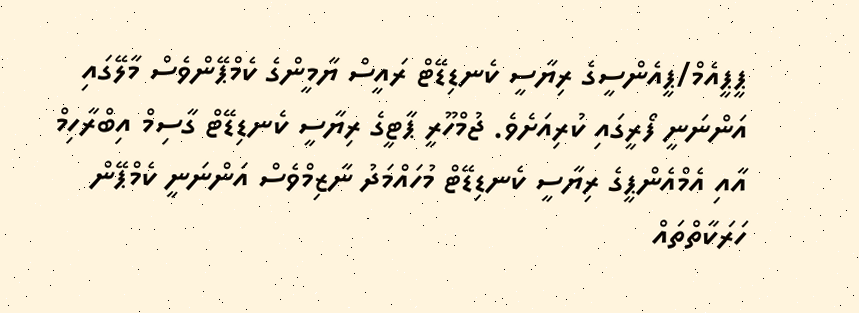ޕީޕީއެމް/ޕީއެންސީގެ ރިޔާސީ ކެނޑިޑޭޓް ރައީސް ޔާމީންގެ ކެމްޕޭންވެސް މާލޭގައި އަންނަނީ ފޯރީގައި ކުރިއަށެވެ. ޖުމްހޫރީ ޕާޓީގެ ރިޔާސީ ކެނޑިޑޭޓް ގާސިމް އިބްރާހިމް އާއި އެމްއެންޕީގެ ރިޔާސީ ކެނޑިޑޭޓް މުހައްމަދު ނާޒިމްވެސް އަންނަނީ ކެމްޕޭން ހަރަކާތްތައް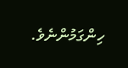ހިންގަމުންނެވެ.